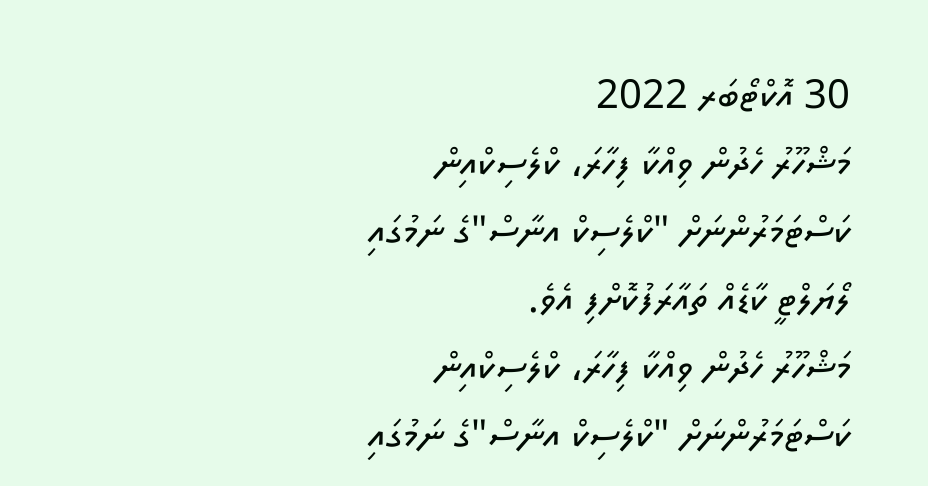30 އޮކްޓޯބަރ 2022
މަޝްހޫރު ހެދުން ވިއްކާ ފިހާރަ، ކްލެސިކްއިން ކަސްޓަމަރުންނަށް "ކްލެސިކް އނާސް"ގެ ނަމުގައި ލޯޔަލްޓީ ކާޑެއް ތައާރަފުކޮށްފި އެވެ.
މަޝްހޫރު ހެދުން ވިއްކާ ފިހާރަ، ކްލެސިކްއިން ކަސްޓަމަރުންނަށް "ކްލެސިކް އނާސް"ގެ ނަމުގައި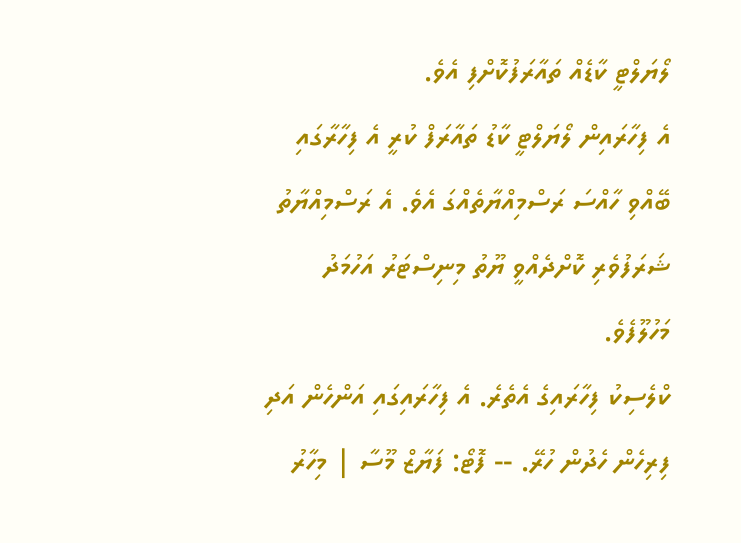ލޯޔަލްޓީ ކާޑެއް ތައާރަފުކޮށްފި އެވެ.
އެ ފިހާރައިން ލޯޔަލްޓީ ކާޑު ތައާރަފް ކުރީ އެ ފިހާރާގައި ބޭއްވި ހާއްސަ ރަސްމިއްޔާތެއްގަ އެވެ. އެ ރަސްމިއްޔާތު ޝަރަފުވެރި ކޮށްދެއްވީ ޔޫތު މިނިސްޓަރު އަހުމަދު މަހުލޫފެވެ.
ކްލެސިކު ފިހާރައިގެ އެތެރެ. އެ ފިހާރައިގައި އަންހެން އަދި ފިރިހެން ހެދުން ހުރޭ. -- ފޮޓޯ: ފަޔާޒް މޫސާ | މިހާރު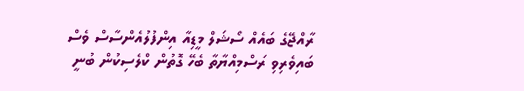ރާއްޖޭގެ ބައެއް ސޯޝަލް މީޑިއާ އިންފުލުއެންސާސް ވެސް ބައިވެރިވި ރަސްމިއްޔާތާ ބެހޭ ގޮތުން ކްލެސިކުން ބުނީ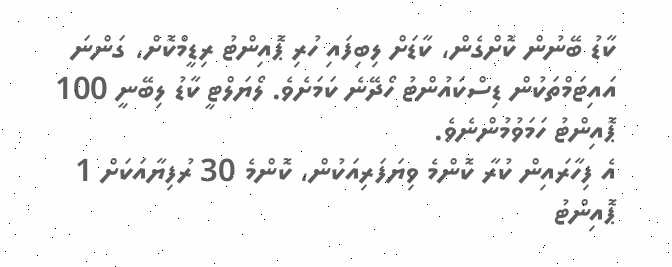ކާޑު ބޭނުން ކޮށްގެން، ކާޑަށް ލިބިފައި ހުރި ޕޮއިންޓު ރިޑީމްކޮށް، ގަންނަ އައިޓަމްތަކުން ޑިސްކައުންޓު ހޯދޭނެ ކަމަށެވެ. ލޯޔަލްޓީ ކާޑު ލިބޭނީ 100 ޕޮއިންޓު ހަމަވުމުންނެވެ.
އެ ފިހާރައިން ކުރާ ކޮންމެ ވިޔަފަރިއަކުން، ކޮންމެ 30 ރުފިޔާއަކަށް 1 ޕޮއިންޓު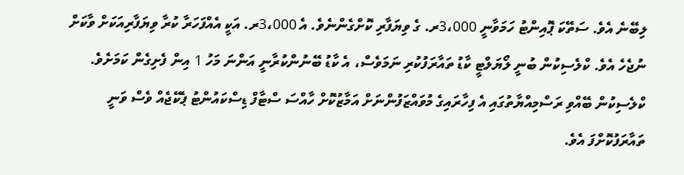ލިބޭނެ އެވެ. ސަތޭކަ ޕޮއިންޓު ހަމަވާނީ 3،000ރ. ގެ ވިޔަފާރި ކޮށްގެންނެވެ. އެ 3،000ރ. އަކީ އެއްފަހަރާ ކުރާ ވިޔަފާރިއަކަށް ވާކަށް ނުޖެހެ އެވެ. ކްލެސިކުން ބުނީ ލޯޔަލްޓީ ކާޑު ތައާރަފުކުރި ނަމަވެސް، އެ ކާޑު ބޭނުންކުރާނީ އަންނަ މަހު 1 އިން ފެށިގެން ކަމަށެވެ.
ކްލެސިކުން ބޭއްވި ރަސްމިއްޔާތުގައި އެ ފިހާރައިގެ މުވައްޒަފުންނަށް އަމާޒުކޮށް ހާއްސަ ސްޓާފް ޑިސްކައުންޓު ޕެކޭޖެއް ވެސް ވަނީ ތައާރަފުކޮށްފަ އެވެ.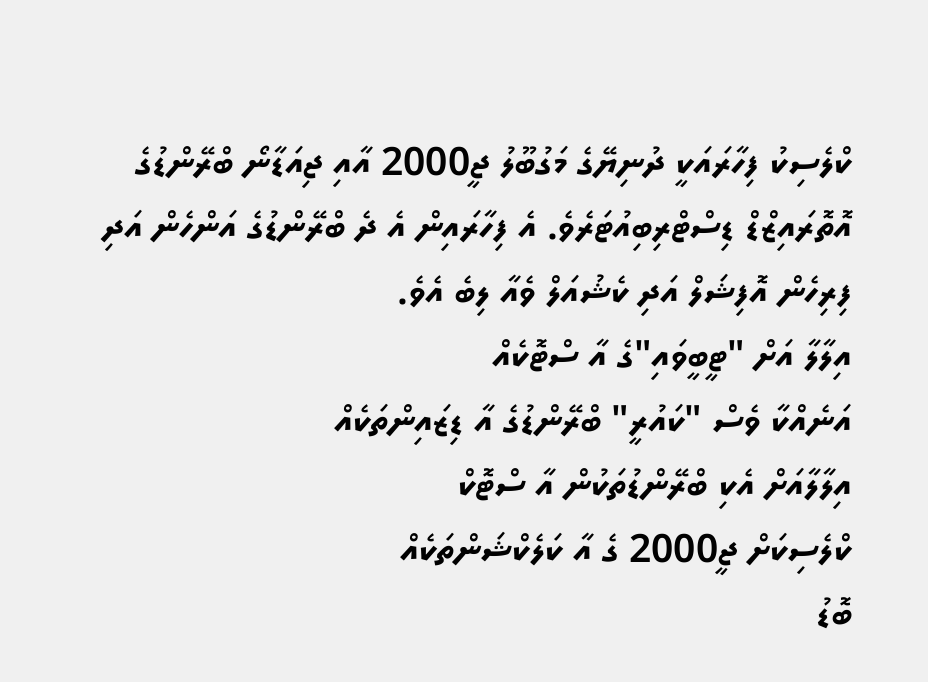ކްލެސިކު ފިހާރައަކީ ދުނިޔޭގެ މަގުބޫލު ޖީ2000 އާއި ޖިއަޑާނޯ ބްރޭންޑުގެ އޮތޮރައިޒްޑް ޑިސްޓްރިބިއުޓަރެވެ. އެ ފިހާރައިން އެ ދެ ބްރޭންޑުގެ އަންހެން އަދި ފިރިހެން އޮފިޝަލް އަދި ކެޝުއަލް ވެއާ ލިބެ އެވެ.
އިލާލާ އަށް "ޓީބީވައި"ގެ އާ ސްޓޮކެއް
އަނެއްކާ ވެސް "ކައުރީ" ބްރޭންޑުގެ އާ ޑިޒައިންތަކެއް
އިލާލާއަށް އެކި ބްރޭންޑުތަކުން އާ ސްޓޮކް
ކްލެސިކަށް ޖީ2000 ގެ އާ ކަލެކްޝަންތަކެއް
ބޮޑު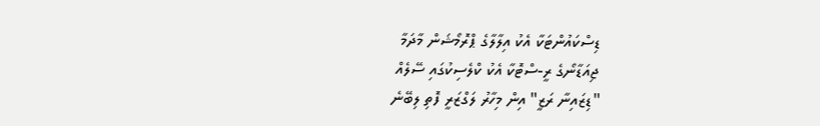ޑިސްކައުންޓަކާ އެކު އިލާލާގެ ޕްރޮމޯޝަން މާދަމާ
ޖިއަޑާނޯގެ ރީ-ސްޓޮކާ އެކު ކްލެސިކުގައި ސޭލެއް
"ޑިޒައިނާ ރަޒީ" އިން މިހާރު ލަގްޒަރީ ފޮތި ލިބޭނެ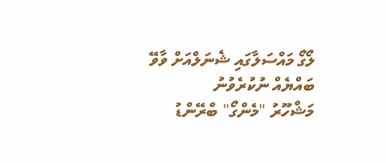ލޯގޯ މައްސަލާގައި ޝެނަލްއަށް ވާވޭ ބައްޔެއް ނުކުރެވުނު
މަޝްހޫރު "މެންގޯ" ބްރޭންޑު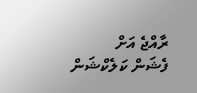ރާއްޖެ އަށް
ފެޝަން ކަލެކްޝަން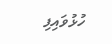ހުޅުވައިފި